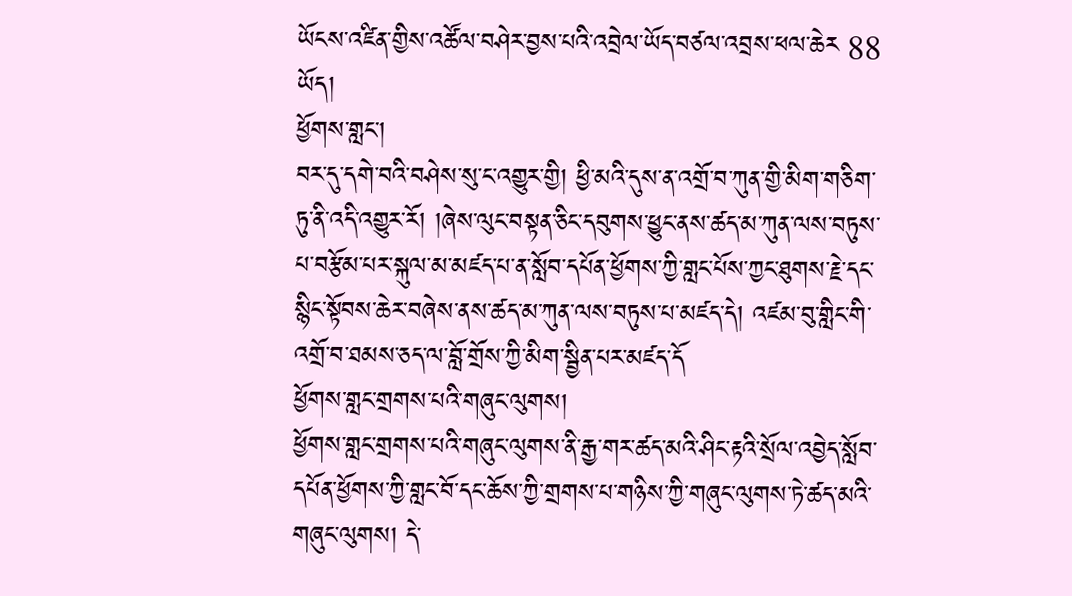ཡོངས་འཛིན་གྱིས་འཚོལ་བཤེར་བྱས་པའི་འབྲེལ་ཡོད་བཙལ་འབྲས་ཕལ་ཆེར 88 ཡོད།
ཕྱོགས་གླང་།
བར་དུ་དགེ་བའི་བཤེས་སུ་ང་འགྱུར་གྱི། ཕྱི་མའི་དུས་ན་འགྲོ་བ་ཀུན་གྱི་མིག་གཅིག་ཏུ་ནི་འདི་འགྱུར་རོ། །ཞེས་ལུང་བསྟན་ཅིང་དབུགས་ཕྱུང་ནས་ཚད་མ་ཀུན་ལས་བཏུས་པ་བརྩོམ་པར་སྐུལ་མ་མཛད་པ་ན་སློབ་དཔོན་ཕྱོགས་ཀྱི་གླང་པོས་ཀྱང་ཐུགས་རྗེ་དང་སྙིང་སྟོབས་ཆེར་བཞེས་ནས་ཚད་མ་ཀུན་ལས་བཏུས་པ་མཛད་དེ། འཛམ་བུ་གླིང་གི་འགྲོ་བ་ཐམས་ཅད་ལ་བློ་གྲོས་ཀྱི་མིག་སྦྱིན་པར་མཛད་དོ
ཕྱོགས་གླང་གྲགས་པའི་གཞུང་ལུགས།
ཕྱོགས་གླང་གྲགས་པའི་གཞུང་ལུགས་ནི་རྒྱ་གར་ཚད་མའི་ཤིང་རྟའི་སྲོལ་འབྱེད་སློབ་དཔོན་ཕྱོགས་ཀྱི་གླང་བོ་དང་ཆོས་ཀྱི་གྲགས་པ་གཉིས་ཀྱི་གཞུང་ལུགས་ཏེ་ཚད་མའི་གཞུང་ལུགས། དེ་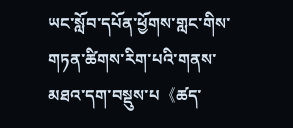ཡང་སློབ་དཔོན་ཕྱོགས་གླང་གིས་གཏན་ཚིགས་རིག་པའི་གནས་མཐའ་དག་བསྡུས་པ《ཚད་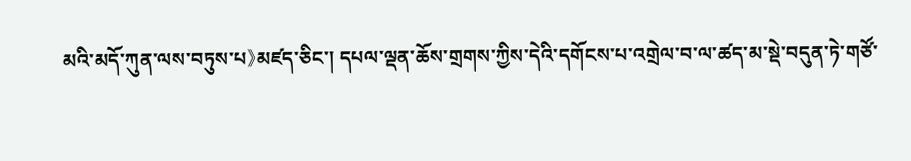མའི་མདོ་ཀུན་ལས་བཏུས་པ》མཛད་ཅིང་། དཔལ་ལྡན་ཆོས་གྲགས་ཀྱིས་དེའི་དགོངས་པ་འགྲེལ་བ་ལ་ཚད་མ་སྡེ་བདུན་ཏེ་གཙོ་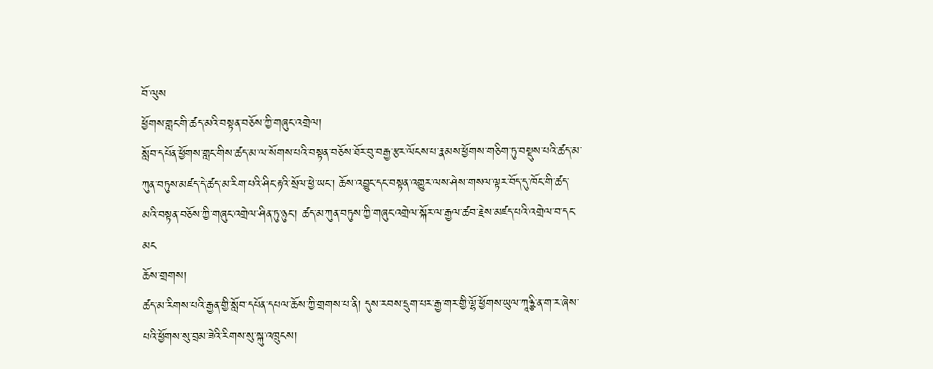བོ་ལུས
ཕྱོགས་གླང་གི་ཚད་མའི་བསྟན་བཅོས་ཀྱི་གཞུང་འགྲེལ།
སློབ་དཔོན་ཕྱོགས་གླང་གིས་ཚད་མ་ལ་སོགས་པའི་བསྟན་བཅོས་ཐོར་བུ་བརྒྱ་རྩར་ལོངས་པ་རྣམས་ཕྱོགས་གཅིག་ཏུ་བསྡུས་པའི་ཚད་མ་ཀུན་བཏུས་མཛད་དེ་ཚད་མ་རིག་པའི་ཤིང་རྟའི་སྲོལ་ཕྱེ་ཡང་། ཆོས་འབྱུང་དང་བསྟན་འགྱུར་ལས་ཤེས་གསལ་ལྟར་བོད་དུ་ཁོང་གི་ཚད་མའི་བསྟན་བཅོས་ཀྱི་གཞུང་འགྲེལ་ཤིན་ཏུ་ཉུང་། ཚད་མ་ཀུན་བཏུས་ཀྱི་གཞུང་འགྲེལ་སྐོར་ལ་རྒྱལ་ཚབ་རྗེས་མཛད་པའི་འགྲེལ་བ་དང་མང
ཆོས་གྲགས།
ཚད་མ་རིགས་པའི་རྒྱན་གྱི་སློབ་དཔོན་དཔལ་ཆོས་ཀྱི་གྲགས་པ་ནི། དུས་རབས་དྲུག་པར་རྒྱ་གར་གྱི་ལྷོ་ཕྱོགས་ཡུལ་ཀཱཉྩི་ན་ག་ར་ཞེས་པའི་ཕྱོགས་སུ་བྲམ་ཟེའི་རིགས་སུ་སྐུ་འཁྲུངས།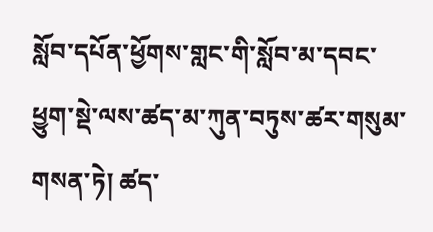སློབ་དཔོན་ཕྱོགས་གླང་གི་སློབ་མ་དབང་ཕྱུག་སྡེ་ལས་ཚད་མ་ཀུན་བཏུས་ཚར་གསུམ་གསན་ཏེ། ཚད་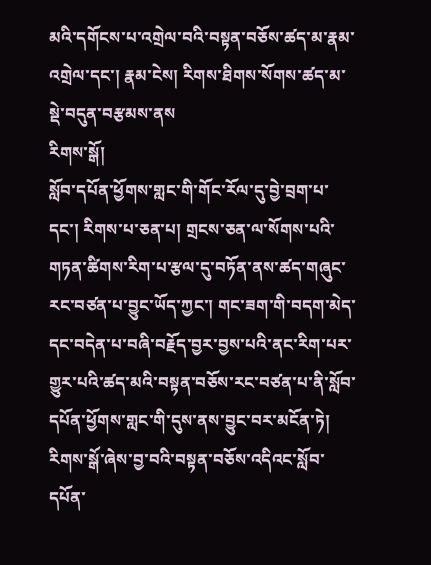མའི་དགོངས་པ་འགྲེལ་བའི་བསྟན་བཅོས་ཚད་མ་རྣམ་འགྲེལ་དང་། རྣམ་ངེས། རིགས་ཐིགས་སོགས་ཚད་མ་སྡེ་བདུན་བརྩམས་ནས
རིགས་སྒོ།
སློབ་དཔོན་ཕྱོགས་གླང་གི་གོང་རོལ་དུ་བྱེ་བྲག་པ་དང་། རིགས་པ་ཅན་པ། གྲངས་ཅན་ལ་སོགས་པའི་གཏན་ཚིགས་རིག་པ་རྩལ་དུ་བཏོན་ནས་ཚད་གཞུང་རང་བཙན་པ་བྱུང་ཡོད་ཀྱང་། གང་ཟག་གི་བདག་མེད་དང་བདེན་པ་བཞི་བརྗོད་བྱར་བྱས་པའི་ནང་རིག་པར་གྱུར་པའི་ཚད་མའི་བསྟན་བཅོས་རང་བཙན་པ་ནི་སློབ་དཔོན་ཕྱོགས་གླང་གི་དུས་ནས་བྱུང་བར་མངོན་ཏེ། རིགས་སྒོ་ཞེས་བྱ་བའི་བསྟན་བཅོས་འདིའང་སློབ་དཔོན་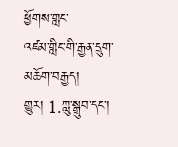ཕྱོགས་གླང་
འཛམ་གླིང་གི་རྒྱན་དྲུག་མཆོག་བརྒྱད།
གྱུར། 1.ཀླུ་སྒྲུབ་དང་།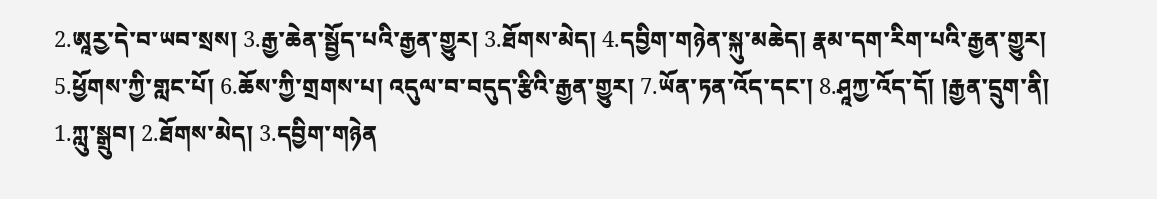2.ཨཱརྱ་དེ་བ་ཡབ་སྲས། 3.རྒྱ་ཆེན་སྦྱོད་པའི་རྒྱན་གྱུར། 3.ཐོགས་མེད། 4.དབྱིག་གཉེན་སྐུ་མཆེད། རྣམ་དག་རིག་པའི་རྒྱན་གྱུར། 5.ཕྱོགས་ཀྱི་གླང་པོ། 6.ཆོས་ཀྱི་གྲགས་པ། འདུལ་བ་བདུད་རྩིའི་རྒྱན་གྱུར། 7.ཡོན་ཏན་འོད་དང་། 8.ཤཱཀྱ་འོད་དོ། །རྒྱན་དྲུག་ནི། 1.ཀླུ་སྒྲུབ། 2.ཐོགས་མེད། 3.དབྱིག་གཉེན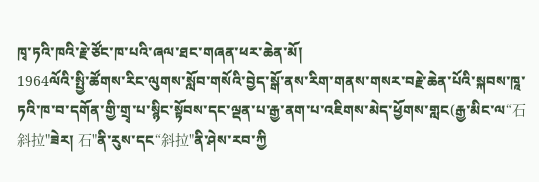ཁྭ་ཏའི་ཁའི་རྗེ་ཙོང་ཁ་པའི་ཞལ་ཐང་གཞན་ཕར་ཆེན་མོ།
1964ལོའི་སྤྱི་ཚོགས་རིང་ལུགས་སློབ་གསོའི་བྱེད་སྒོ་ནས་རིག་གནས་གསར་བརྗེ་ཆེན་པོའི་སྐབས་ཁཱ་ཏའི་ཁ་བ་དགོན་གྱི་གྲྭ་པ་སྙིང་སྟོབས་དང་ལྡན་པ་རྒྱ་ནག་པ་འཇིགས་མེད་ཕྱོགས་གླང(རྒྱ་མིང་ལ“石斜拉"ཟེར། 石"ནི་རུས་དང“斜拉"ནི་ཤེས་རབ་ཀྱི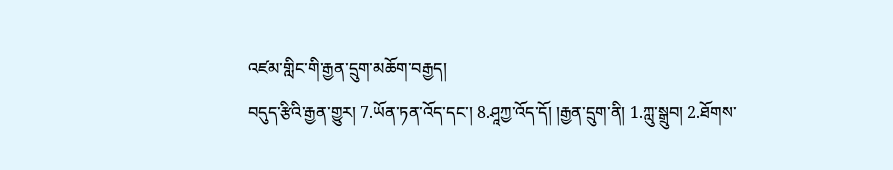འཛམ་གླིང་གི་རྒྱན་དྲུག་མཆོག་བརྒྱད།
བདུད་རྩིའི་རྒྱན་གྱུར། 7.ཡོན་ཏན་འོད་དང་། 8.ཤཱཀྱ་འོད་དོ། །རྒྱན་དྲུག་ནི། 1.ཀླུ་སྒྲུབ། 2.ཐོགས་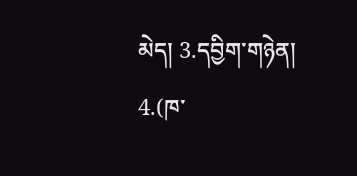མེད། 3.དབྱིག་གཉེན། 4.(ཁ་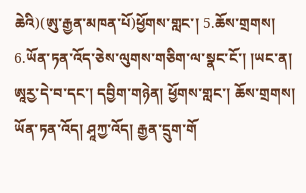ཆེའི)(ཨུ་རྒྱན་མཁན་པོ)ཕྱོགས་གླང་། 5.ཆོས་གྲགས། 6.ཡོན་ཏན་འོད་ཅེས་ལུགས་གཅིག་ལ་སྣང་ངོ་། །ཡང་ན། ཨཱརྱ་དེ་བ་དང་། དབྱིག་གཉེན། ཕྱོགས་གླང་། ཆོས་གྲགས། ཡོན་ཏན་འོད། ཤཱཀྱ་འོད། རྒྱན་དྲུག་གོ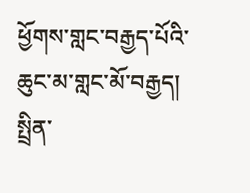ཕྱོགས་གླང་བརྒྱད་པོའི་ཆུང་མ་གླང་མོ་བརྒྱད།
སྤྲིན་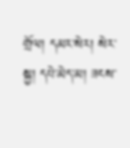གྲོལ། དམར་སེར། སེར་སྐྱ། དཔེ་མེད་མ། ཟངས་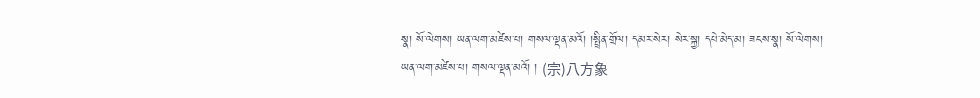སྣ། སོ་ལེགས། ཡན་ལག་མཛེས་པ། གསལ་ལྡན་མའོ། །སྤྲིན་གྲོལ། དམར་སེར། སེར་སྐྱ། དཔེ་མེད་མ། ཟངས་སྣ། སོ་ལེགས། ཡན་ལག་མཛེས་པ། གསལ་ལྡན་མའོ། ། (宗)八方象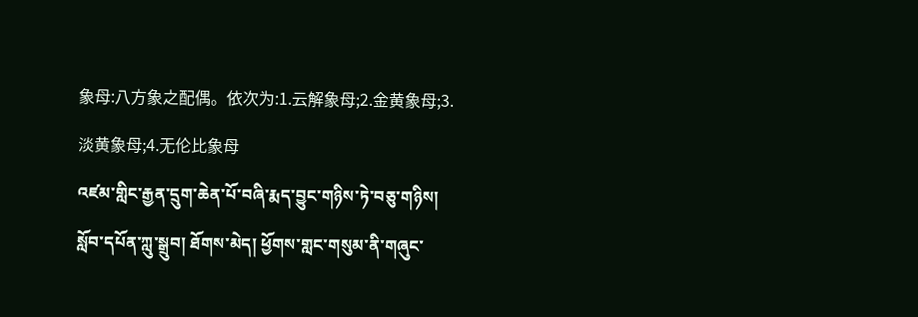象母:八方象之配偶。依次为:1.云解象母;2.金黄象母;3.淡黄象母;4.无伦比象母
འཛམ་གླིང་རྒྱན་དྲུག་ཆེན་པོ་བཞི་རྨད་བྱུང་གཉིས་ཏེ་བཅུ་གཉིས།
སློབ་དཔོན་ཀླུ་སྒྲུབ། ཐོགས་མེད། ཕྱོགས་གླང་གསུམ་ནི་གཞུང་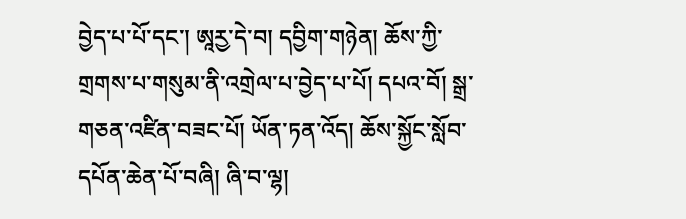བྱེད་པ་པོ་དང་། ཨཱརྱ་དེ་བ། དབྱིག་གཉེན། ཆོས་ཀྱི་གྲགས་པ་གསུམ་ནི་འགྲེལ་པ་བྱེད་པ་པོ། དཔའ་བོ། སྒྲ་གཅན་འཛིན་བཟང་པོ། ཡོན་ཏན་འོད། ཆོས་སྐྱོང་སློབ་དཔོན་ཆེན་པོ་བཞི། ཞི་བ་ལྷ།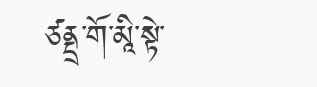ཙནྡྲ་གོ་མཱི་སྟེ་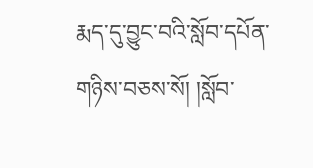རྨད་དུ་བྱུང་བའི་སློབ་དཔོན་གཉིས་བཅས་སོ། །སློབ་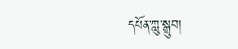དཔོན་ཀླུ་སྒྲུབ།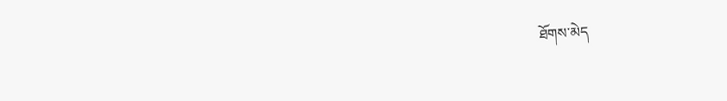ཐོགས་མེད